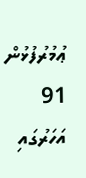ޢުމުރުފުޅުން 91 އަހަރުގައި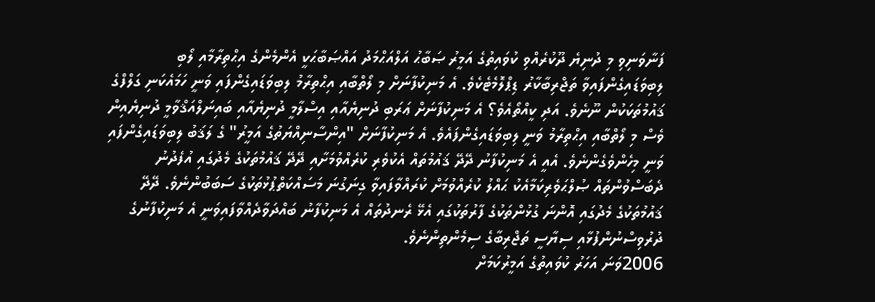ފަނާވަނިވި މި ދުނިޔެ ދޫކުރެއްވި ކުވައިތުގެ އަމީރު ޞަބާޙު އަލްއަޙްމަދު އައްޞަބާޙަކީ އެންމެންގެ އިޙްތިރާމާއި ލޯބި ލިބިވަޑައިގެންފައިވާ ތަޖްރިބާކާރު ޑިޕްލޮމެޓެކެވެ. އެ މަނިކުފާނަށް މި ލޯތްބާއި އިޙްތިރާމު ލިބިވަޑައިގެންފައި ވަނީ ހަމައެކަނި ގަލްފްގެ ޤައުމުތަކަކުން ނޫނެވެ. އަދި ކީއްތޯއެވެ؟ އެ މަނިކުފާނަށް ޢަރަބި ދުނިޔެއާއި އިސްލާމީ ދުނިޔެއާއި ބައިނަލްއަޤްވާމީ ދުނިޔެއިން ވެސް މި ލޯތްބާއި އިޙްތިރާމު ވަނީ ލިބިވަޑައިގެންފައެވެ. އެ މަނިކުފާނަށް "އިންސާނިއްޔަތުގެ އަމީރު" ގެ ލަޤަބު ލިބިވަޑައިގެންފައި ވަނީ މިހެންވެގެންނެވެ. އެއީ އެ މަނިކުފާނު ދޭދޭ ޤައުމުތައް އެކުވެރި ކުރެއްވުމަށާއި ދޭދޭ ޤައުމުތަކުގެ މެދުގައި އުފެދުނު ދެބަސްވުންތައް ޞުލްޙަވެރިކަމާއެކު ޙައްލު ކުރެއްވުމަށް ކުރައްވާފައިވާ ގިނަގުނަ މަސައްކަތްޕުޅުތަކުގެ ސަބަބުންނެވެ. ދޭދޭ ޤައުމުތަކުގެ މެދުގައި އޮންނަ ގުޅުންތަކުގެ ފާރުތަކުގައި އެޅޭ ރެނދުތައް އެ މަނިކުފާނު ބައްދަވާދެއްވާފައިވަނީ އެ މަނިކުފާނުގެ ދުރުވިސްނުންފުޅާއި ސިޔާސީ ތަޖްރިބާގެ ސިމެންތިންނެވެ.
2006ވަނަ އަހަރު ކުވައިތުގެ އަމީރުކަމަށް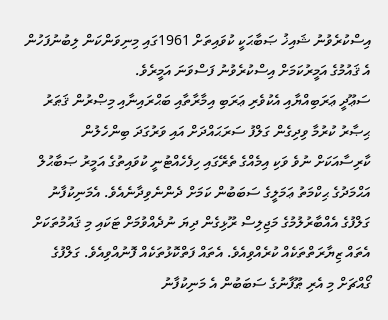އިސްކުރެވުނު ޝައިޚު ޞަބާޙަކީ ކުވައިތަށް 1961ގައި މިނިވަންކަން ލިބުނުފަހުން އެ ޤައުމުގެ އަމީރުކަމަށް އިސްކުރެވުނު ފަސްވަނަ އަމީރެވެ.
ސަޢޫދީ ޢަރަބިއްޔާއި އެކުވެރި ޢަރަބި އިމާރާތާއި ބަޙްރައިނާއި މިޞްރުން ޤަޠަރު ޙިޞާރު ކުރުމާ ވިދިގެން ގަލްފު ސަރަޙައްދަށް އައި ވަރުގަދަ ބިންހެލުން ކާރިސާއަކަށް ނުވެ ވަކި އިމެއްގެ ތެރޭގައި ހިފެހެއްޓުނީ ކުވައިތުގެ އަމީރު ޞަބާޙުލް އަޙްމަދުގެ ޙިކްމަތު ޢަމަލީގެ ސަބަބުން ކަމަށް ދެންނެވިދާނެއެވެ. އެމަނިކުފާނު ގަލްފުގެ އެއްބާރުލުމުގެ މަޖިލިސް ރޫޅިގެން ދިޔަ ނުދެއްވުމަށް ޓަކައި މި ޤައުމުތަކަށް އެތައް ޒިޔާރަތްތަކެއް ކުރެއްވިއެވެ. އެތައް ފަތްކޮޅުތަކެއް ފޮނުއްވިއެވެ. ގަލްފުގެ ގޯއްޗަށް މި އެރި ޠޫފާނުގެ ސަބަބުން އެ މަނިކުފާނު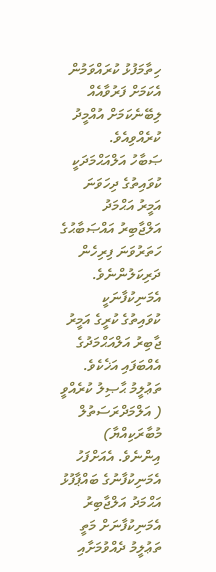ހިތާމަފުޅު ކުރައްވަމުން އެކަމަށް ފަރުވާއެއް ލިބޭނެކަމަށް އުއްމީދު ކުރެއްވިއެވެ.
ޞަބާހު އަލްއަޙްމަދަކީ ކުވައިތުގެ ދިހަވަނަ އަމީރު އަޙްމަދު އަލްޖާބިރު އައްޞަބާޙުގެ ހަތަރުވަނަ ފިރިހެން ދަރިކަލުންނެވެ. އެމަނިކުފާނަކީ ކުވައިތުގެ ކުރީގެ އަމީރު ޖާބިރު އަލްއަޙްމަދުގެ އެއްބަފައި އަޚެކެވެ. ތަޢުލީމު ޙާޞިލު ކުރެއްވީ ( އަލްމަދްރަސަތުލް މުބާރަކިއްޔާ) އިންނެވެ. އެއަށްފަހު އެމަނިކުފާނުގެ ބައްޕާފުޅު އަޙްމަދު އަލްޖާބިރު އެމަނިކުފާނަށް މަތީ ތަޢުލީމު ދެއްވުމަށާއި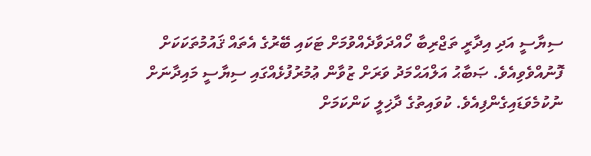ސިޔާސީ އަދި އިދާރީ ތަޖްރިބާ ހޯއްދަވާދެއްވުމަށް ޓަކައި ބޭރުގެ އެތައް ޤައުމުތަކަކަށް ފޮނުއްވެވިއެވެ. ޞަބާޙު އަލްއަޙްމަދު ވަރަށް ޒުވާން ޢުމުރުފުޅެއްގައި ސިޔާސީ މައިދާނަށް ނުކުމެވަޑައިގެންފިއެވެ. ކުވައިތުގެ ދާޚިލީ ކަންކަމަށް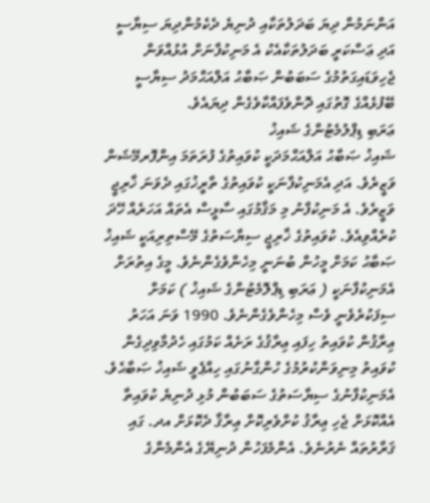އަންނަމުން ދިޔަ ބަދަލުތަކާއި ދުނިޔެ ދެކެމުންދިޔަ ސިޔާސީ އަދި ޢަސްކަރީ ބަދަލުތަކާއެކު އެ މަނިކުފާނަށް އުޅުއްވަން ޖެހިވަޑައިގަތުމުގެ ސަބަބުން ޞަބާޙު އަލްއަޙްމަދު ސިޔާސީ ބޭފުޅެއްގެ ގޮތުގައި ދޮންވެފައްކާވެގެން ދިޔައެވެ.
ޢަރަބި ޑިޕްލުމެޓުންގެ ޝައިޚު
ޝައިޚު ޞަބާޙު އަލްއަޙްމަދަކީ ކުވައިތުގެ ފުރަތަމަ އިންފޮރމޭޝަން ވަޒީރެވެ. އަދި އެމަނިކުފާނަކީ ކުވައިތުގެ ތާރީޚުގައި ދެވަނަ ޚާރިޖީ ވަޒީރެވެ. އެ މަނިކުފާނު މި މަޤާމުގައި ސާޅީސް އެތައް އަހަރެއް ހޭދަ ކުރެއްވިއެވެ. ކުވައިތުގެ ޚާރިޖީ ސިޔާސަތުގެ މޭސްތިރިއަކީ ޝައިޚު ޞަބާޙު ކަމަށް މީހުން ބުނަނީ މިހެންވެގެންނެވެ. މީގެ އިތުރަށް އެމަނިކުފާނަކީ ( ޢަރަބި ޑިޕްލޮމެޓުންގެ ޝައިޚު ) ކަމަށް ސިފަކުރެވެނީ ވެސް މިހެންވެގެންނެވެ. 1990 ވަނަ އަހަރު ޢިރާޤުން ކުވައިތު ހިފައި ޢިރާޤުގެ ރަށެއް ކަމުގައި ހެދުމާވިދިގެން ކުވައިތު މިނިވަންކުރުމުގެ ހުންގާނުގައި ހިއްޕެވީ ޝައިޚު ޞަބާޙެވެ. އެމަނިކުފާނުގެ ސިޔާސަތުގެ ސަބަބުން މުޅި ދުނިޔެ ކުވައިތާ އެއްކޮޅަށް ޖެހި ޢިރާޤު ކުށްވެރިކޮށް ޢިރާޤާ ދެކޮޅަށް އދ. ގައި ޤަރާރުތައް ނެރުނެވެ. އެންމެފަހުން ދުނިޔޭގެ އެންމެންގެ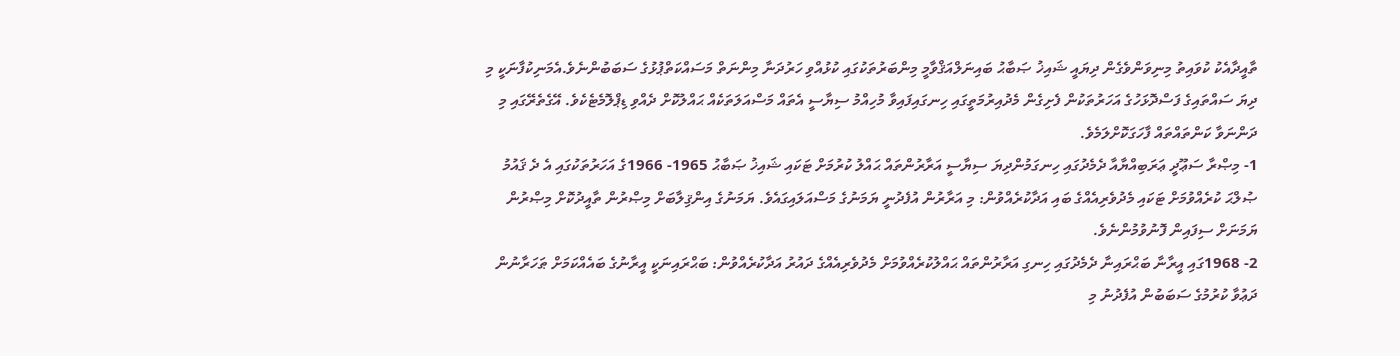ތާއީދާއެކު ކުވައިތު މިނިވަންވެގެން ދިޔައީ ޝައިޚު ޞަބާޙު ބައިނަލްއަޤްވާމީ މިންބަރުތަކުގައި ކުޅުއްވި ހަރުދަނާ މިންނަތް މަސައްކަތްޕުޅުގެ ސަބަބުންނެވެ.އެމަނިކުފާނަކީ މި ދިޔަ ސައްތައިގެ ފަސްދޮޅަހުގެ އަހަރުތަކުން ފެށިގެން މެދުއިރުމަތީގައި ހިނގައިފައިވާ މުހިއްމު ސިޔާސީ އެތައް މަސްއަލަތަކެއް ޙައްލުކޮށް ދެއްވި ޑިޕްލޮމެޓެކެވެ. އޭގެތެރޭގައި މި ދަންނަވާ ކަންތައްތައް ފާހަގަކޮށްލަމެވެ.
1- މިޞްރާ ސަޢޫދީ ޢަރަބިއްޔާއާ ދެމެދުގައި ހިނގަމުންދިޔަ ސިޔާސީ އަރާރުންތައް ޙައްލު ކުރުމަށް ޓަކައި ޝައިޚު ޞަބާޙު 1965- 1966ގެ އަހަރުތަކުގައި އެ ދެ ޤައުމު ޞުލްޙަ ކުރެއްވުމަށް ޓަކައި މެދުވެރިއެއްގެ ބައި އަދާކުރެއްވުން: މި އަރާރުން އުފެދުނީ ޔަމަނުގެ މަސްއަލައިގައެވެ. ޔަމަނުގެ އިންޤިލާބަށް މިޞްރުން ތާއީދުކޮށް މިޞްރުން ޔަމަނަށް ސިފައިން ފޮނުވުމުންނެވެ.
2- 1968ގައި އީރާނާ ބަޙްރައިނާ ދެމެދުގައި ހިނގި އަރާރުންތައް ޙައްލުކުރެއްވުމަށް މެދުވެރިއެއްގެ ދައުރު އަދާކުރެއްވުން: ބަޙްރައިނަކީ އީރާނުގެ ބައެއްކަމަށް ޠަހަރާނުން ދަޢުވާ ކުރުމުގެ ސަބަބުން އުފެދުނު މި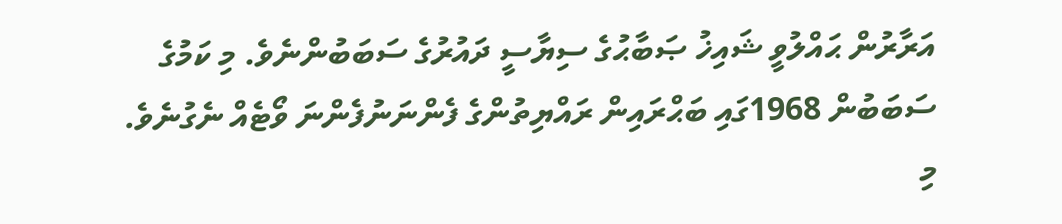އަރާރުން ޙައްލުވީ ޝައިޚު ޞަބާޙުގެ ސިޔާސީ ދައުރުގެ ސަބަބުންނެވެ. މި ކަމުގެ ސަބަބުން 1968ގައި ބަޙްރައިން ރައްޔިތުންގެ ފެންނަނުފެންނަ ވޯޓެއް ނެގުނެވެ. މި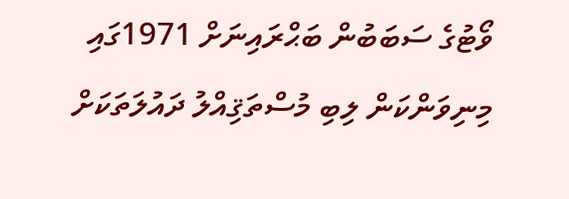ވޯޓުގެ ސަބަބުން ބަޙްރައިނަށް 1971ގައި މިނިވަންކަން ލިބި މުސްތަޤިއްލު ދައުލަތަކަށް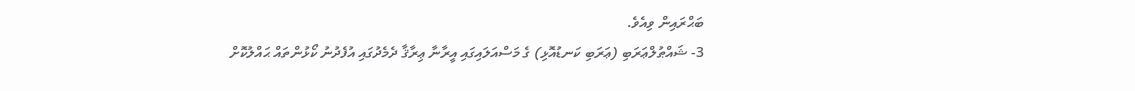ބަޙްރައިން ވިއެވެ.
3- ޝައްޠުލްޢަރަބި (ޢަރަބި ކަނޑުއޮޅި) ގެ މަސްއަލައިގައި އީރާނާ ޢިރާޤާ ދެމެދުގައި އުފެދުނު ކޯޅުންތައް ޙައްލުކޮށް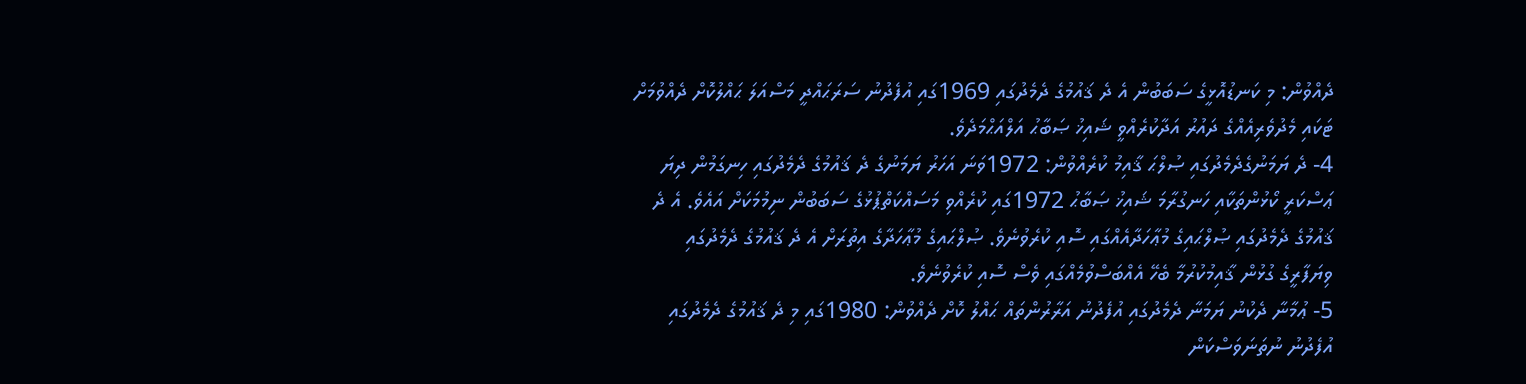ދެއްވުން: މި ކަނޑުއޮޅީގެ ސަބަބުން އެ ދެ ޤައުމުގެ ދެމެދުގައި 1969ގައި އުފެދުނު ސަރަޙައްދީ މަސްއަލަ ޙައްލުކޮށް ދެއްވުމަށް ޓަކައި މެދުވެރިއެއްގެ ދައުރު އަދާކުރެއްވީ ޝައިޚު ޞަބާޙު އަލްއަޙްމަދެވެ.
4- ދެ ޔަމަނުގެދެމެދުގައި ޞުލްޙަ ޤާއިމު ކުރެއްވުން: 1972ވަނަ އަހަރު ޔަމަނުގެ ދެ ޤައުމުގެ ދެމެދުގައި ހިނގަމުން ދިޔަ ޢަސްކަރީ ކޯޅުންތަކާއި ހަނގުރާމަ ޝައިޚު ޞަބާޙު 1972ގައި ކުރެއްވި މަސައްކަތްޕުޅުގެ ސަބަބުން ނިމުމަކަށް އައެވެ. އެ ދެ ޤައުމުގެ ދެމެދުގައި ޞުލްޙައިގެ މުޢާހަދާއެއްގައި ސޮއި ކުރެވުނެވެ. ޞުލްޙައިގެ މުޢާހަދާގެ އިތުރަށް އެ ދެ ޤައުމުގެ ދެމެދުގައި ވިޔަފާރީގެ ގުޅުން ޤާއިމުކުރުމާ ބެހޭ އެއްބަސްވުމެއްގައި ވެސް ސޮއި ކުރެވުނެވެ.
5- ޢުމާނާ ދެކުނު ޔަމަނާ ދެމެދުގައި އުފެދުނު އަރާރުންތައް ޙައްލު ކޮށް ދެއްވުން: 1980ގައި މި ދެ ޤައުމުގެ ދެމެދުގައި އުފެދުނު ނުތަނަވަސްކަން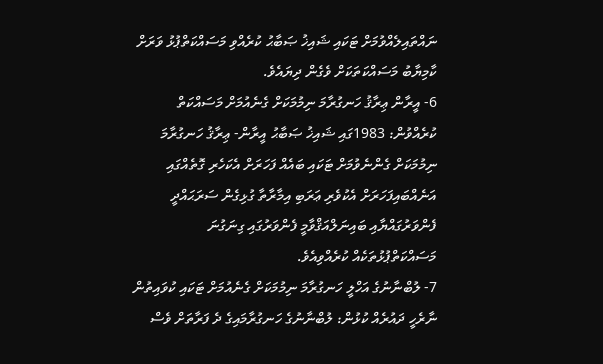ނައްތައިލެއްވުމަށް ޓަކައި ޝައިޚު ޞަބާޙު ކުރެއްވި މަސައްކަތްޕުޅު ވަރަށް ކާމިޔާބު މަސައްކަތަކަށް ވެގެން ދިޔައެވެ.
6- އީރާން ޢިރާޤު ހަނގުރާމަ ނިމުމަކަށް ގެނެއުމަށް މަސައްކަތް ކުރެއްވުން: 1983ގައި ޝައިޚު ޞަބާޙު އީރާން- ޢިރާޤު ހަނގުރާމަ ނިމުމަކަށް ގެންނެވުމަށް ޓަކައި ބައެއް ފަހަރަށް އެކަހެރި ގޮތެއްގައި އަނެއްބައިފަހަރަށް އެކުވެރި ޢަރަބި އިމާރާތާ ގުޅިގެން ސަރަޙައްދީ ފެންވަރުގައްޔާއި ބައިނަލްއަޤްވާމީ ފެންވަރުގައި ގިނަގުނަ މަސައްކަތްޕުޅުތަކެއް ކުރެއްވިއެވެ.
7- ލުބްނާނުގެ އަހްލީ ހަނގުރާމަ ނިމުމަކަށް ގެނެއުމަށް ޓަކައި ކުވައިތުން ނާރެހީ ދައުރެއް ކުޅުން: ލުބްނާނުގެ ހަނގުރާމައިގެ ދެ ފަރާތަށް ވެސް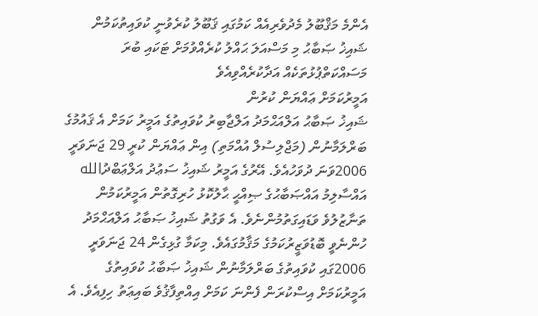އެންމެ މަޤްބޫލު މެދުވެރިއެއް ކަމުގައި ޤަބޫލު ކުރެވުނީ ކުވައިތުކަމުން ޝައިޚު ޞަބާޙު މި މަސްއަލަ ޙައްލު ކުރެއްވުމަށް ޓަކައި ބުރަ މަސައްކަތްޕުޅުތަކެއް އަދާކުރެއްވިއެވެ
އަމީރުކަމަށް ޢައްޔަން ކުރުން
ޝައިޚު ޞަބާޙު އަލްއަޙްމަދު އަލްޖާބިރު ކުވައިތުގެ އަމީރު ކަމަށް އެ ޤައުމުގެ ބަރްލަމާނުން (މަޖްލިސުލް އުއްމަތި) އިން ޢައްޔަން ކުރީ 29 ޖަނަވަރީ 2006ވަނަ ދުވަހުއެވެ. އޭރުގެ އަމީރު ޝައިޚު ސަޢުދު އަލްޢަބްދުالله އައްސާލިމު އައްޞަބާޙުގެ ޞިއްޙީ ޙާލުކޮޅު ހުރިގޮތުން އަމީރުކަމުން ތަނާޒުލުވެ ވަޑައިގަތުމުންނެވެ. އެ ވަގުތު ޝައިޚު ޞަބާޙު އަލްއަޙްމަދު ހުންނެވީ ބޮޑުވަޒީރުކަމުގެ މަޤާމުގައެވެ. މިކަމާ ގުޅިގެން 24 ޖަނަވަރީ 2006ގައި ކުވައިތުގެ ބަރްލަމާނުން ޝައިޚު ޞަބާޙު ކުވައިތުގެ އަމީރުކަމަށް އިސްކުރަން ފެންނަ ކަމަށް އިއްތިފާޤުވެ ބައިޢަތު ހިފިއެވެ. އެ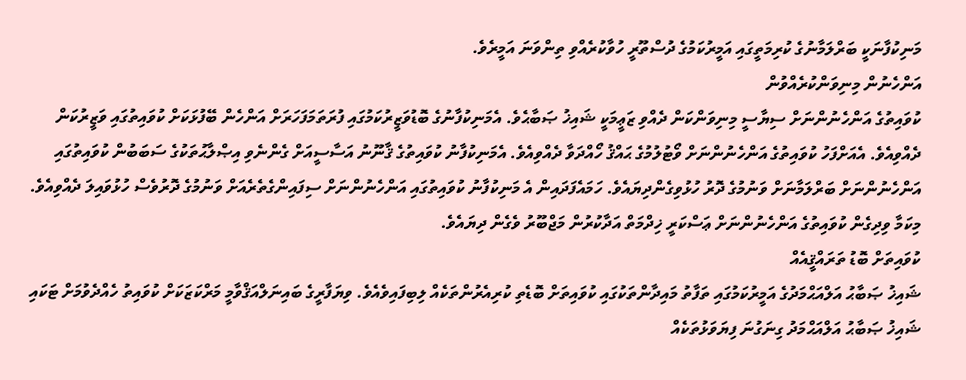މަނިކުފާނަކީ ބަރްލަމާނުގެ ކުރިމަތީގައި އަމީރުކަމުގެ ދުސްތޫރީ ހުވާކުރެއްވި ތިންވަނަ އަމީރެވެ.
އަންހެނުން މިނިވަންކުރެއްވުން
ކުވައިތުގެ އަންހެނުންނަށް ސިޔާސީ މިނިވަންކަން ދެއްވި ޒަޢީމަކީ ޝައިޚު ޞަބާޙެވެ. އެމަނިކުފާނުގެ ބޮޑުވަޒީރުކަމުގައި ފުރަތަމަފަހަރަށް އަންހެން ބޭފުޅަކަށް ކުވައިތުގައި ވަޒީރުކަން ދެއްވިއެވެ. އެއަށްފަހު ކުވައިތުގެ އަންހެނުންނަށް ވޯޓުލުމުގެ ޙައްޤު ހޯއްދަވާ ދެއްވިއެވެ. އެމަނިކުފާނު ކުވައިތުގެ ޤާނޫނު އަސާސީއަށް ގެންނެވި އިޞްލާޙުތަކުގެ ސަބަބުން ކުވައިތުގައި އަންހެނުންނަށް ބަރްލަމާނަށް ވަނުމުގެ ދޮރު ހުޅުވިގެންދިޔައެވެ. ހަމައެފަދައިން އެ މަނިކުފާނު ކުވައިތުގައި އަންހެނުންނަށް ސިފައިންގެތެރެއަށް ވަނުމުގެ ދޮރުވެސް ހުޅުވައިލަ ދެއްވިއެވެ. މިކަމާ ވިދިގެން ކުވައިތުގެ އަންހެނުންނަށް ޢަސްކަރީ ޚިދްމަތް އަދާކުރުން މަޖްބޫރު ވެގެން ދިޔައެވެ.
ކުވައިތަށް ބޮޑު ތަރައްޤީއެއް
ޝައިޚު ޞަބާޙު އަލްއަޙްމަދުގެ އަމީރުކަމުގައި ތަފާތު މައިދާންތަކުގައި ކުވައިތަށް ބޮޑެތި ކުރިއެރުންތަކެއް ލިބިފައިވެއެވެ. ވިޔަފާރީގެ ބައިނަލްއަޤްވާމީ މަރްކަޒަކަށް ކުވައިތު ހެއްދެވުމަށް ޓަކައި ޝައިޚު ޞަބާޙު އަލްއަޙްމަދު ގިނަގުނަ ފިޔަވަޅުތަކެއް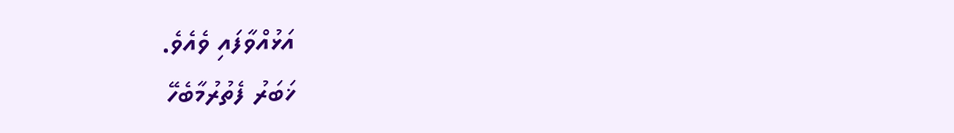އަޅުއްވާފައި ވެއެވެ.
ޚަބަރު ފެތުރުމާބެހޭ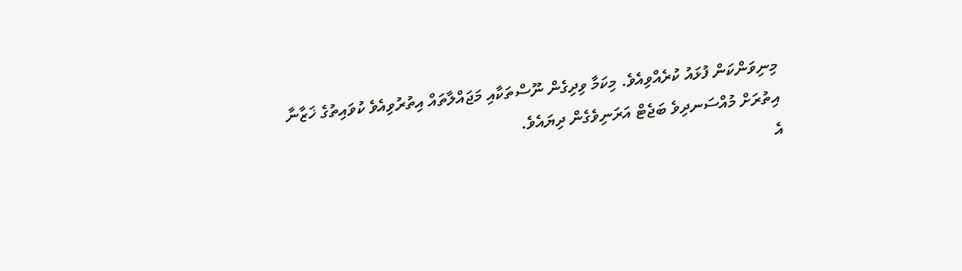މިނިވަންކަން ފުޅައު ކުރެއްވިއެވެ. މިކަމާ ވިދިގެން ނޫސްތަކާއި މަޖައްލާތައް އިތުރުވިއެވެ ކުވައިތުގެ ޚަޒާނާ އިތުރަށް މުއްސަނދިވެ ބަޖެޓް އަރަނިވެގެން ދިޔައެވެ.
އެ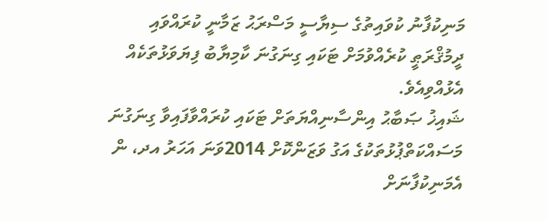މަނިކުފާނު ކުވައިތުގެ ސިޔާސީ މަސްރަޙު ޒަމާނީ ކުރައްވައި ދީމުޤްރަޠީ ކުރެއްވުމަށް ޓަކައި ގިނަގުނަ ކާމިޔާބު ފިޔަވަޅުތަކެއް އެޅުއްވިއެވެ.
ޝައިޚު ޞަބާޙު އިންސާނިއްޔަތަށް ޓަކައި ކުރައްވާފައިވާ ގިނަގުނަ މަސައްކަތްޕުޅުތަކުގެ އަގު ވަޒަންކޮށް 2014ވަނަ އަހަރު އދ، ން އެމަނިކުފާނަށް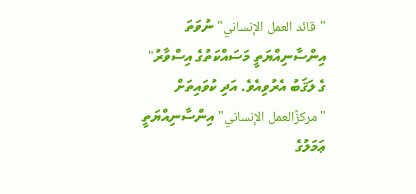"قائد العمل الإنساني" ނުވަތަ އިންސާނިއްޔަތީ މަސައްކަތުގެ އިސްވާރު" ގެ ލަޤަބު އެރުވިއެވެ. އަދި ކުވައިތަށް "مركزًالعمل الإنساني" އިންސާނިއްޔަތީ ޢަމަލުގެ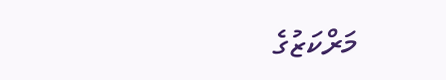މަރްކަޒުގެ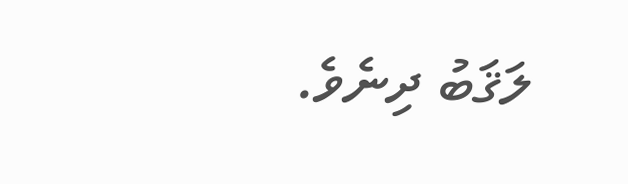ލަޤަބު ދިނެވެ.